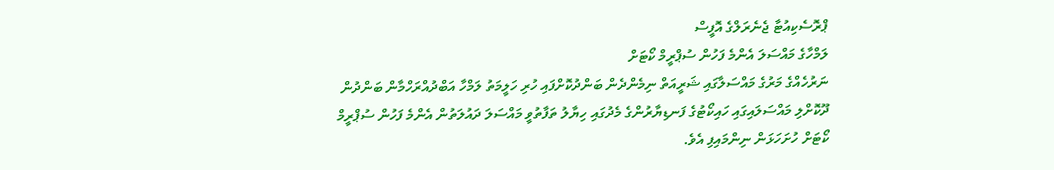ޕްރޮސެކިއުޓާ ޖެނެރަލްގެ އޮފީސް
ލަމްހާގެ މައްސަލަ އެންމެ ފަހުން ސުޕްރީމް ކޯޓަށް
ނަރުހެއްގެ މަރުގެ މައްސަލާގައި ޝަރީއަތް ނިމެންދެން ބަންދުކޮށްފައި ހުރި ހަލީމަތު ލަމްހާ އަބްދުއްރަހްމާން ބަންދުން ދޫކޮށްލި މައްސަލައިގައި ހައިކޯޓުގެ ފަނޑިޔާރުންގެ މެދުގައި ހިޔާލު ތަފާތުވީ މައްސަލަ ދައުލަތުން އެންމެ ފަހުން ސުޕްރީމް ކޯޓަށް ހުށަހަޅަން ނިންމައިފި އެވެ.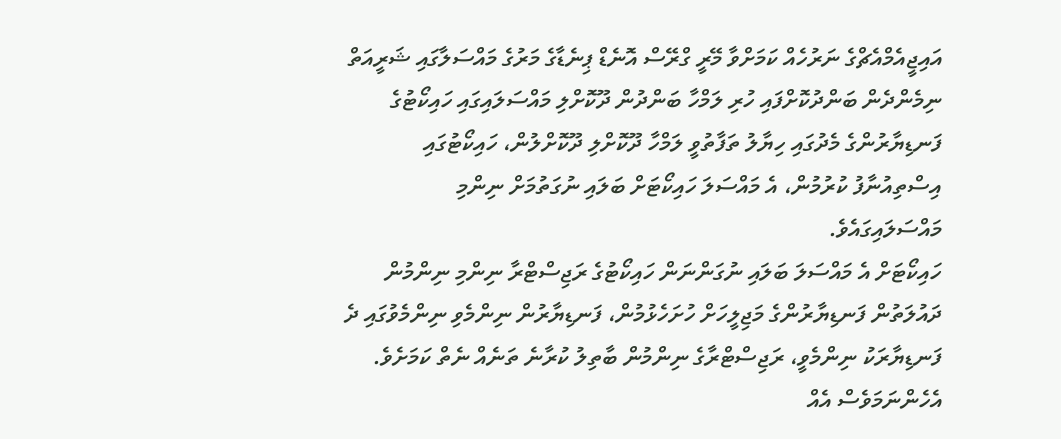އައިޖީއެމްއެޗްގެ ނަރުހެއް ކަމަށްވާ މޭރީ ގްރޭސް އޮނެޑް ޕިނެޑާގެ މަރުގެ މައްސަލާގައި ޝަރީއަތް ނިމެންދެން ބަންދުކޮށްފައި ހުރި ލަމްހާ ބަންދުން ދޫކޮށްލި މައްސަލައިގައި ހައިކޯޓުގެ ފަނޑިޔާރުންގެ މެދުގައި ހިޔާލު ތަފާތުވީ ލަމްހާ ދޫކޮށްލި ދޫކޮށްލުން، ހައިކޯޓުގައި އިސްތިއުނާފު ކުރުމުން، އެ މައްސަލަ ހައިކޯޓަށް ބަލައި ނުގަތުމަށް ނިންމި މައްސަލައިގައެވެ.
ހައިކޯޓަށް އެ މައްސަލަ ބަލައި ނުގަންނަން ހައިކޯޓުގެ ރަޖިސްޓްރާ ނިންމި ނިންމުން ދައުލަތުން ފަނޑިޔާރުންގެ މަޖިލީހަށް ހުށަހެޅުމުން، ފަނޑިޔާރުން ނިންމެވި ނިންމެވުގައި ދެ ފަނޑިޔާރަކު ނިންމެވީ، ރަޖިސްޓްރާގެ ނިންމުން ބާތިލު ކުރާނެ ތަނެއް ނެތް ކަމަށެވެ. އެހެންނަމަވެސް އެއް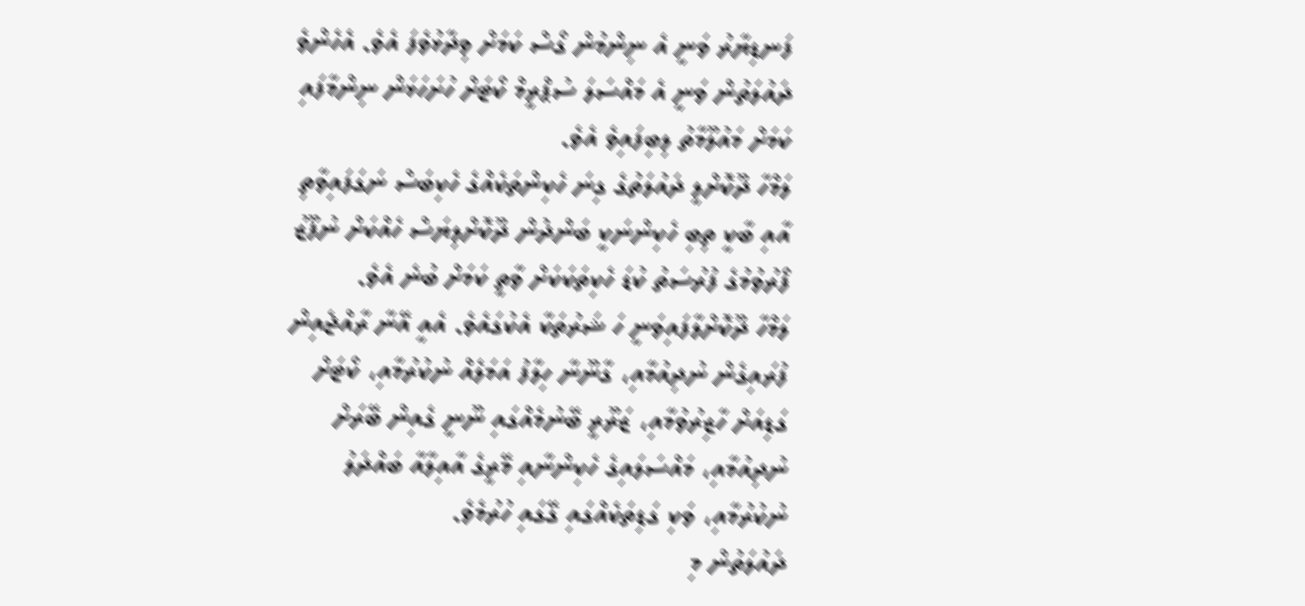ފަނޑިޔާރު ވަނީ އެ ނިންމުން ގޯސް ކަމަށް ވިދާޅުވެފަ އެވެ. އެހެންވެ ދައުލަތުން ވަނީ އެ މައްސަލަ ސުޕްރީމް ކޯޓަށް ހުށަހަޅަން ނިންމާފައި ކަމަށް މައުލޫމާތު ލިބިފައިވެ އެވެ.
ލަމްހާ ދޫކޮށްލީ ދައުލަތުގެ ގިނަ ހެކިންތަކެއްގެ ހެކިބަސް ނަގަފައިވާތި އާއި ބާކީ ތިބި ހެކިންނަކީ ބަންދުން ދޫކޮށްލިޔަސް ހެއްކަށް ނުފޫޒު ފޯރުވުމުގެ ފުރުސަތު ކުޑަ ހެކިތަކަކަށް ވާތީ ކަމަށް ބުނެ އެވެ.
ލަމްހާ ދޫކޮށްލާފައިވަނީ ހަ ޝަރުތަކާ އެކުގައެވެ. އެއީ އޭނާ ރާއްޖެއިން ފުރައިގެން ނުދިއުމާއި، ގާނޫނާ ހިލާފު އަމަލެއް ނުކުރުމާއި، ކޯޓަށް ގަޑިއަށް ހާޒިރުވުމާއި، ޒަރޫރީ ބޭނުމެއްގައި ނޫނީ ގެއިން ބޭރަށް ނުދިއުމާއި، މައްސަލައިގެ ހެކިންނާއި މޭރީގެ އާއިލާއާ ބައްދަލު ނުކުރުމާއި، ވަކި ގަޑިތަކެއްގައި ގޭގައި ހުރުމެވެ.
ދައުލަތުން މި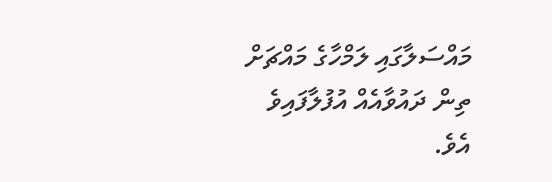މައްސަލާގައި ލަމްހާގެ މައްޗަށް ތިން ދައުވާއެއް އުފުލާފައިވެ އެވެ.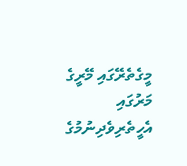މީގެތެރޭގައި މޭރީގެ މަރުގައި އެހީތެރިވެދިނުމުގެ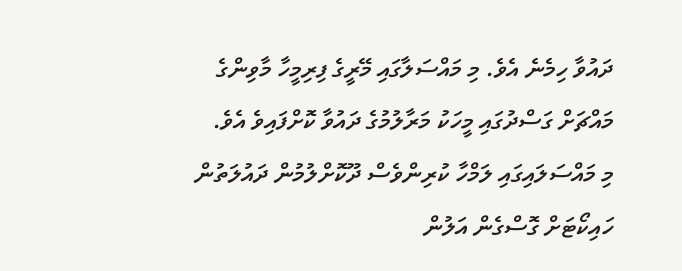ދައުވާ ހިމެނެ އެވެ. މި މައްސަލާގައި މޭރީގެ ފިރިމީހާ މާވިންގެ މައްޗަށް ގަސްދުގައި މީހަކު މަރާލުމުގެ ދައުވާ ކޮށްފައިވެ އެވެ.
މި މައްސަލައިގައި ލަމްހާ ކުރިންވެސް ދޫކޮށްލުމުން ދައުލަތުން ހައިކޯޓަށް ގޮސްގެން އަލުން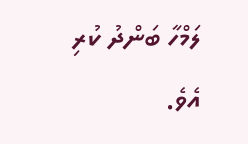ލަމްހާ ބަންދު ކުރި އެވެ.